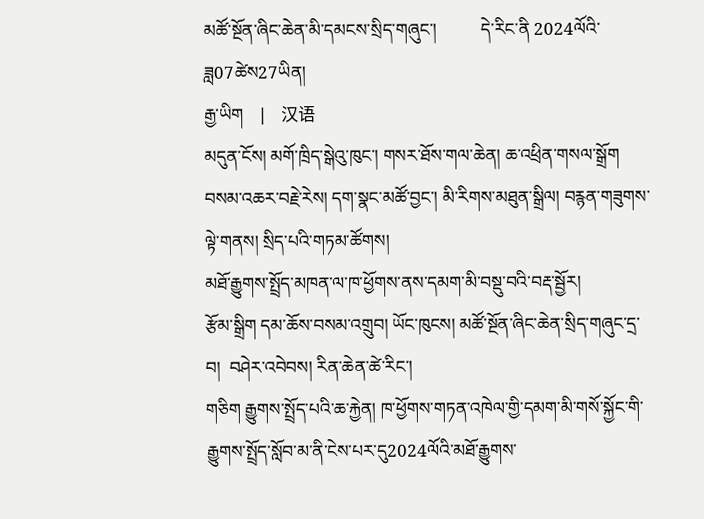མཚོ་སྔོན་ཞིང་ཆེན་མི་དམངས་སྲིད་གཞུང་།          དེ་རིང་ནི 2024ལོའི་ཟླ07ཚེས27ཡིན།
རྒྱ་ཡིག    |    汉语
མདུན་ངོས། མགོ་ཁྲིད་སྒེའུ་ཁུང་། གསར་ཐོས་གལ་ཆེན། ཆ་འཕྲིན་གསལ་སྒྲོག བསམ་འཆར་བརྗེ་རེས། དག་སྣང་མཚོ་བྱང་། མི་རིགས་མཐུན་སྒྲིལ། བརྙན་གཟུགས་ལྟེ་གནས། སྲིད་པའི་གཏམ་ཚོགས།
མཐོ་རྒྱུགས་སྤྲོད་མཁན་ལ་ཁ་ཕྱོགས་ནས་དམག་མི་བསྡུ་བའི་བརྡ་སྦྱོར།
རྩོམ་སྒྲིག དམ་ཆོས་བསམ་འགྲུབ། ཡོང་ཁུངས། མཚོ་སྔོན་ཞིང་ཆེན་སྲིད་གཞུང་དྲ་བ།  བཤེར་འབེབས། རིན་ཆེན་ཚེ་རིང་།
གཅིག རྒྱུགས་སྤྲོད་པའི་ཆ་རྐྱེན། ཁ་ཕྱོགས་གཏན་འཁེལ་གྱི་དམག་མི་གསོ་སྐྱོང་གི་རྒྱུགས་སྤྲོད་སློབ་མ་ནི་ངེས་པར་དུ2024ལོའི་མཐོ་རྒྱུགས་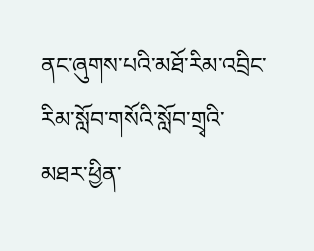ནང་ཞུགས་པའི་མཐོ་རིམ་འབྲིང་རིམ་སློབ་གསོའི་སློབ་གྲྭའི་མཐར་ཕྱིན་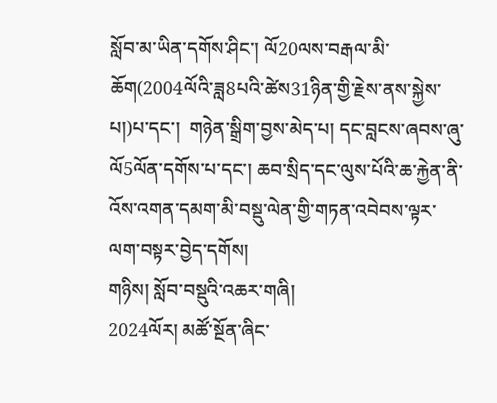སློབ་མ་ཡིན་དགོས་ཤིང་། ལོ20ལས་བརྒལ་མི་ཆོག(2004ལོའི་ཟླ8པའི་ཚེས31ཉིན་གྱི་རྗེས་ནས་སྐྱེས་པ།)པ་དང་།  གཉེན་སྒྲིག་བྱས་མེད་པ། དང་བླངས་ཞབས་ཞུ་ལོ5ལོན་དགོས་པ་དང་། ཆབ་སྲིད་དང་ལུས་པོའི་ཆ་རྐྱེན་ནི་འོས་འགན་དམག་མི་བསྡུ་ལེན་གྱི་གཏན་འབེབས་ལྟར་ལག་བསྟར་བྱེད་དགོས།
གཉིས། སློབ་བསྡུའི་འཆར་གཞི།
2024ལོར། མཚོ་སྔོན་ཞིང་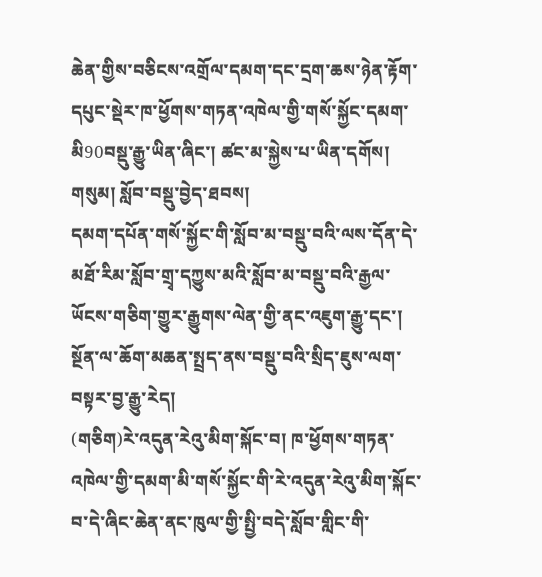ཆེན་གྱིས་བཅིངས་འགྲོལ་དམག་དང་དྲག་ཆས་ཉེན་རྟོག་དཔུང་སྡེར་ཁ་ཕྱོགས་གཏན་འཁེལ་གྱི་གསོ་སྐྱོང་དམག་མི90བསྡུ་རྒྱུ་ཡིན་ཞིང་། ཚང་མ་སྐྱེས་པ་ཡིན་དགོས།
གསུམ། སློབ་བསྡུ་བྱེད་ཐབས།
དམག་དཔོན་གསོ་སྐྱོང་གི་སློབ་མ་བསྡུ་བའི་ལས་དོན་དེ་མཐོ་རིམ་སློབ་གྲྭ་དཀྱུས་མའི་སློབ་མ་བསྡུ་བའི་རྒྱལ་ཡོངས་གཅིག་གྱུར་རྒྱུགས་ལེན་གྱི་ནང་འཇུག་རྒྱུ་དང་། སྔོན་ལ་ཆོག་མཆན་སྤྲད་ནས་བསྡུ་བའི་སྲིད་ཇུས་ལག་བསྟར་བྱ་རྒྱུ་རེད།
(གཅིག)རེ་འདུན་རེའུ་མིག་སྐོང་བ། ཁ་ཕྱོགས་གཏན་འཁེལ་གྱི་དམག་མི་གསོ་སྐྱོང་གི་རེ་འདུན་རེའུ་མིག་སྐོང་བ་དེ་ཞིང་ཆེན་ནང་ཁུལ་གྱི་སྤྱི་བདེ་སློབ་གླིང་གི་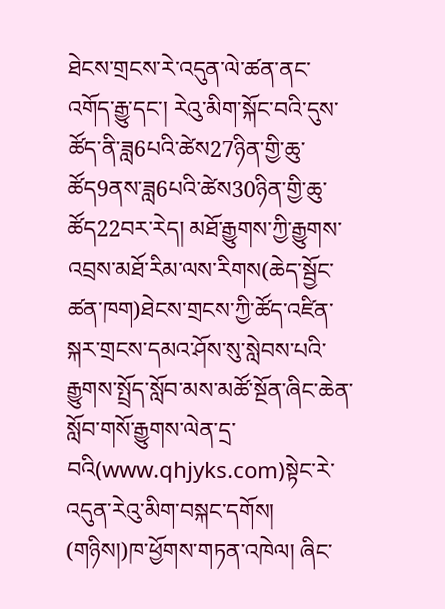ཐེངས་གྲངས་རེ་འདུན་ལེ་ཚན་ནང་འགོད་རྒྱུ་དང་། རེའུ་མིག་སྐོང་བའི་དུས་ཚོད་ནི་ཟླ6པའི་ཚེས27ཉིན་གྱི་ཆུ་ཚོད9ནས་ཟླ6པའི་ཚེས30ཉིན་གྱི་ཆུ་ཚོད22བར་རེད། མཐོ་རྒྱུགས་ཀྱི་རྒྱུགས་འབྲས་མཐོ་རིམ་ལས་རིགས(ཆེད་སྦྱོང་ཚན་ཁག)ཐེངས་གྲངས་ཀྱི་ཚོད་འཛིན་སྐར་གྲངས་དམའ་ཤོས་སུ་སླེབས་པའི་རྒྱུགས་སྤྲོད་སློབ་མས་མཚོ་སྔོན་ཞིང་ཆེན་སློབ་གསོ་རྒྱུགས་ལེན་དྲ་བའི(www.qhjyks.com)སྟེང་རེ་འདུན་རེའུ་མིག་བསྐང་དགོས།
(གཉིས།)ཁ་ཕྱོགས་གཏན་འཁེལ། ཞིང་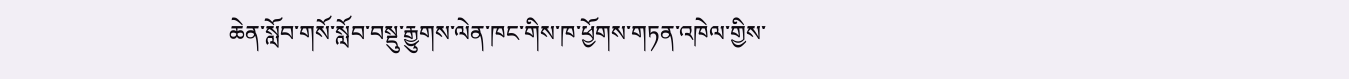ཆེན་སློབ་གསོ་སློབ་བསྡུ་རྒྱུགས་ལེན་ཁང་གིས་ཁ་ཕྱོགས་གཏན་འཁེལ་གྱིས་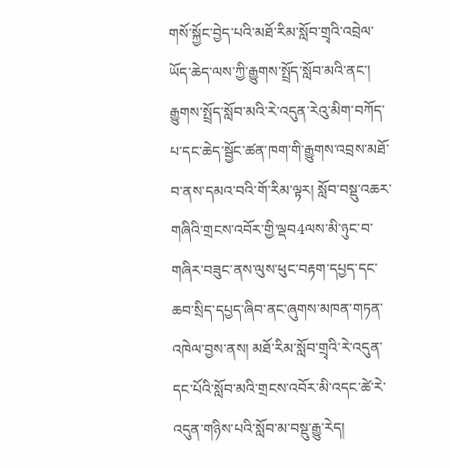གསོ་སྐྱོང་བྱེད་པའི་མཐོ་རིམ་སློབ་གྲྭའི་འབྲེལ་ཡོད་ཆེད་ལས་ཀྱི་རྒྱུགས་སྤྲོད་སློབ་མའི་ནང་། རྒྱུགས་སྤྲོད་སློབ་མའི་རེ་འདུན་རེའུ་མིག་བཀོད་པ་དང་ཆེད་སྦྱོང་ཚན་ཁག་གི་རྒྱུགས་འབྲས་མཐོ་བ་ནས་དམའ་བའི་གོ་རིམ་ལྟར། སློབ་བསྡུ་འཆར་གཞིའི་གྲངས་འབོར་གྱི་ལྡབ4ལས་མི་ཉུང་བ་གཞིར་བཟུང་ནས་ལུས་ཕུང་བརྟག་དཔྱད་དང་ཆབ་སྲིད་དཔྱད་ཞིབ་ནང་ཞུགས་མཁན་གཏན་འཁེལ་བྱས་ནས། མཐོ་རིམ་སློབ་གྲྭའི་རེ་འདུན་དང་པོའི་སློབ་མའི་གྲངས་འབོར་མི་འདང་ཚེ་རེ་འདུན་གཉིས་པའི་སློབ་མ་བསྡུ་རྒྱུ་རེད།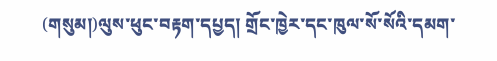(གསུམ།)ལུས་ཕུང་བརྟག་དཔྱད། གྲོང་ཁྱེར་དང་ཁུལ་སོ་སོའི་དམག་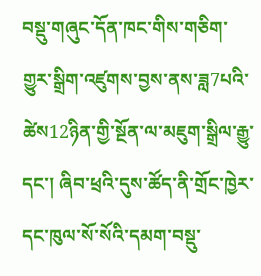བསྡུ་གཞུང་དོན་ཁང་གིས་གཅིག་གྱུར་སྒྲིག་འཛུགས་བྱས་ནས་ཟླ7པའི་ཚེས12ཉིན་གྱི་སྔོན་ལ་མཇུག་སྒྲིལ་རྒྱུ་དང་། ཞིབ་ཕྲའི་དུས་ཚོད་ནི་གྲོང་ཁྱེར་དང་ཁུལ་སོ་སོའི་དམག་བསྡུ་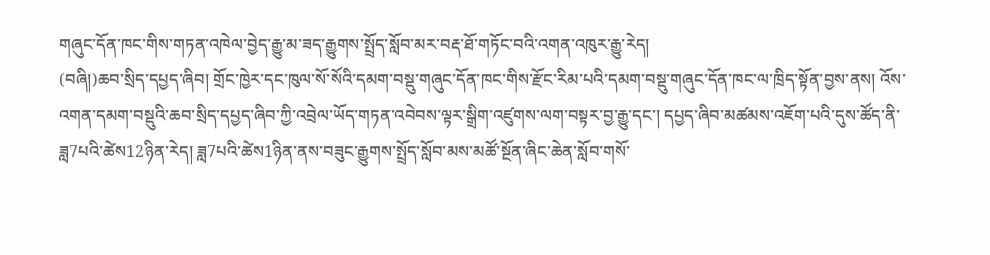གཞུང་དོན་ཁང་གིས་གཏན་འཁེལ་བྱེད་རྒྱུ་མ་ཟད་རྒྱུགས་སྤྲོད་སློབ་མར་བརྡ་ཐོ་གཏོང་བའི་འགན་འཁུར་རྒྱུ་རེད།
(བཞི།)ཆབ་སྲིད་དཔྱད་ཞིབ། གྲོང་ཁྱེར་དང་ཁུལ་སོ་སོའི་དམག་བསྡུ་གཞུང་དོན་ཁང་གིས་རྫོང་རིམ་པའི་དམག་བསྡུ་གཞུང་དོན་ཁང་ལ་ཁྲིད་སྟོན་བྱས་ནས། འོས་འགན་དམག་བསྡུའི་ཆབ་སྲིད་དཔྱད་ཞིབ་ཀྱི་འབྲེལ་ཡོད་གཏན་འབེབས་ལྟར་སྒྲིག་འཛུགས་ལག་བསྟར་བྱ་རྒྱུ་དང་། དཔྱད་ཞིབ་མཚམས་འཇོག་པའི་དུས་ཚོད་ནི་ཟླ7པའི་ཚེས12ཉིན་རེད། ཟླ7པའི་ཚེས1ཉིན་ནས་བཟུང་རྒྱུགས་སྤྲོད་སློབ་མས་མཚོ་སྔོན་ཞིང་ཆེན་སློབ་གསོ་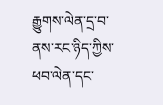རྒྱུགས་ལེན་དྲ་བ་ནས་རང་ཉིད་ཀྱིས་ཕབ་ལེན་དང་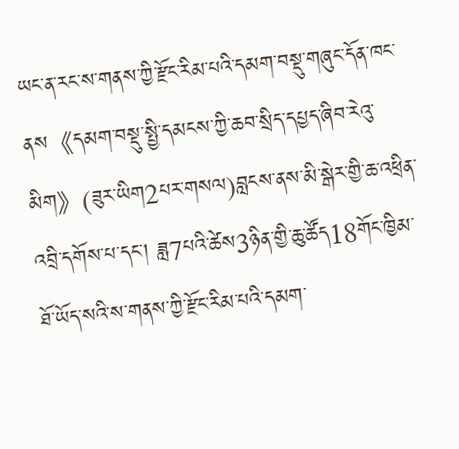ཡང་ན་རང་ས་གནས་ཀྱི་རྫོང་རིམ་པའི་དམག་བསྡུ་གཞུང་དོན་ཁང་ནས《དམག་བསྡུ་སྤྱི་དམངས་ཀྱི་ཆབ་སྲིད་དཔྱད་ཞིབ་རེའུ་མིག》(ཟུར་ཡིག2པར་གསལ)བླངས་ནས་མི་སྒེར་གྱི་ཆ་འཕྲིན་འབྲི་དགོས་པ་དང་། ཟླ7པའི་ཚེས3ཉིན་གྱི་ཆུ་ཚོད18གོང་ཁྱིམ་ཐོ་ཡོད་སའི་ས་གནས་ཀྱི་རྫོང་རིམ་པའི་དམག་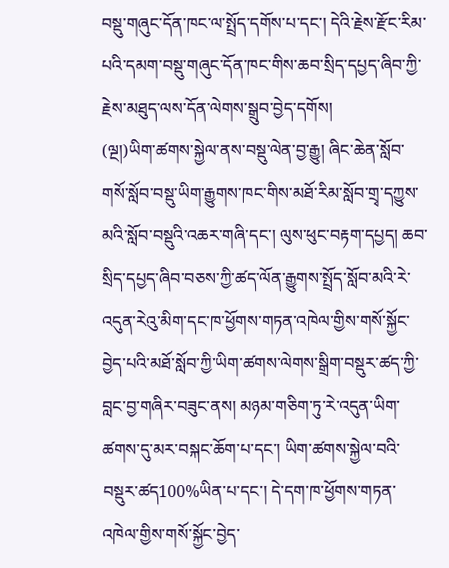བསྡུ་གཞུང་དོན་ཁང་ལ་སྤྲོད་དགོས་པ་དང་། དེའི་རྗེས་རྫོང་རིམ་པའི་དམག་བསྡུ་གཞུང་དོན་ཁང་གིས་ཆབ་སྲིད་དཔྱད་ཞིབ་ཀྱི་རྗེས་མཐུད་ལས་དོན་ལེགས་སྒྲུབ་བྱེད་དགོས།
(ལྔ།)ཡིག་ཚགས་སྐྱེལ་ནས་བསྡུ་ལེན་བྱ་རྒྱུ། ཞིང་ཆེན་སློབ་གསོ་སློབ་བསྡུ་ཡིག་རྒྱུགས་ཁང་གིས་མཐོ་རིམ་སློབ་གྲྭ་དཀྱུས་མའི་སློབ་བསྡུའི་འཆར་གཞི་དང་། ལུས་ཕུང་བརྟག་དཔྱད། ཆབ་སྲིད་དཔྱད་ཞིབ་བཅས་ཀྱི་ཚད་ལོན་རྒྱུགས་སྤྲོད་སློབ་མའི་རེ་འདུན་རེའུ་མིག་དང་ཁ་ཕྱོགས་གཏན་འཁེལ་གྱིས་གསོ་སྐྱོང་བྱེད་པའི་མཐོ་སློབ་ཀྱི་ཡིག་ཚགས་ལེགས་སྒྲིག་བསྡུར་ཚད་ཀྱི་བླང་བྱ་གཞིར་བཟུང་ནས། མཉམ་གཅིག་ཏུ་རེ་འདུན་ཡིག་ཚགས་དུ་མར་བསྐང་ཆོག་པ་དང་། ཡིག་ཚགས་སྐྱེལ་བའི་བསྡུར་ཚད100%ཡིན་པ་དང་། དེ་དག་ཁ་ཕྱོགས་གཏན་འཁེལ་གྱིས་གསོ་སྐྱོང་བྱེད་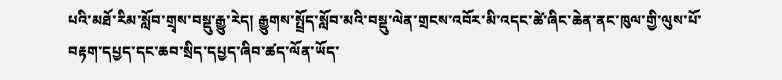པའི་མཐོ་རིམ་སློབ་གྲྭས་བསྡུ་རྒྱུ་རེད། རྒྱུགས་སྤྲོད་སློབ་མའི་བསྡུ་ལེན་གྲངས་འབོར་མི་འདང་ཚེ་ཞིང་ཆེན་ནང་ཁུལ་གྱི་ལུས་པོ་བརྟག་དཔྱད་དང་ཆབ་སྲིད་དཔྱད་ཞིབ་ཚད་ལོན་ཡོད་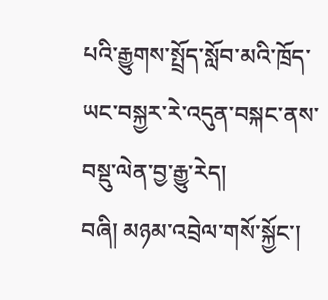པའི་རྒྱུགས་སྤྲོད་སློབ་མའི་ཁྲོད་ཡང་བསྐྱར་རེ་འདུན་བསྐང་ནས་བསྡུ་ལེན་བྱ་རྒྱུ་རེད།
བཞི། མཉམ་འབྲེལ་གསོ་སྐྱོང་།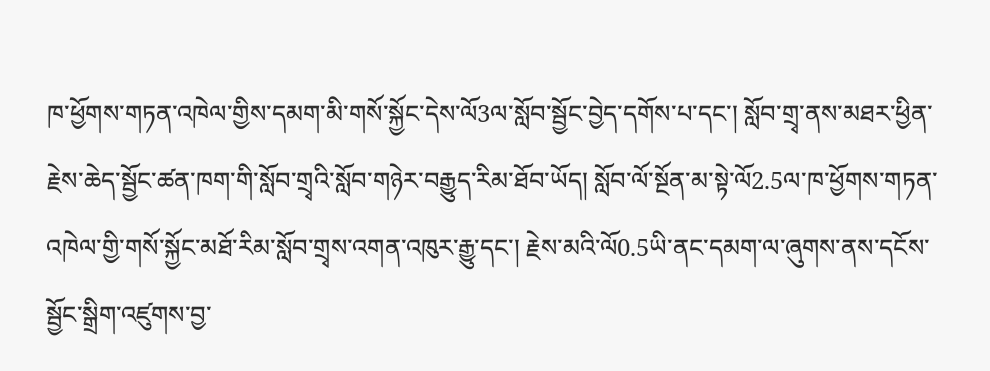ཁ་ཕྱོགས་གཏན་འཁེལ་གྱིས་དམག་མི་གསོ་སྐྱོང་དེས་ལོ3ལ་སློབ་སྦྱོང་བྱེད་དགོས་པ་དང་། སློབ་གྲྭ་ནས་མཐར་ཕྱིན་རྗེས་ཆེད་སྦྱོང་ཚན་ཁག་གི་སློབ་གྲྭའི་སློབ་གཉེར་བརྒྱུད་རིམ་ཐོབ་ཡོད། སློབ་ལོ་སྔོན་མ་སྟེ་ལོ2.5ལ་ཁ་ཕྱོགས་གཏན་འཁེལ་གྱི་གསོ་སྐྱོང་མཐོ་རིམ་སློབ་གྲྭས་འགན་འཁུར་རྒྱུ་དང་། རྗེས་མའི་ལོ0.5ཡི་ནང་དམག་ལ་ཞུགས་ནས་དངོས་སྦྱོང་སྒྲིག་འཛུགས་བྱ་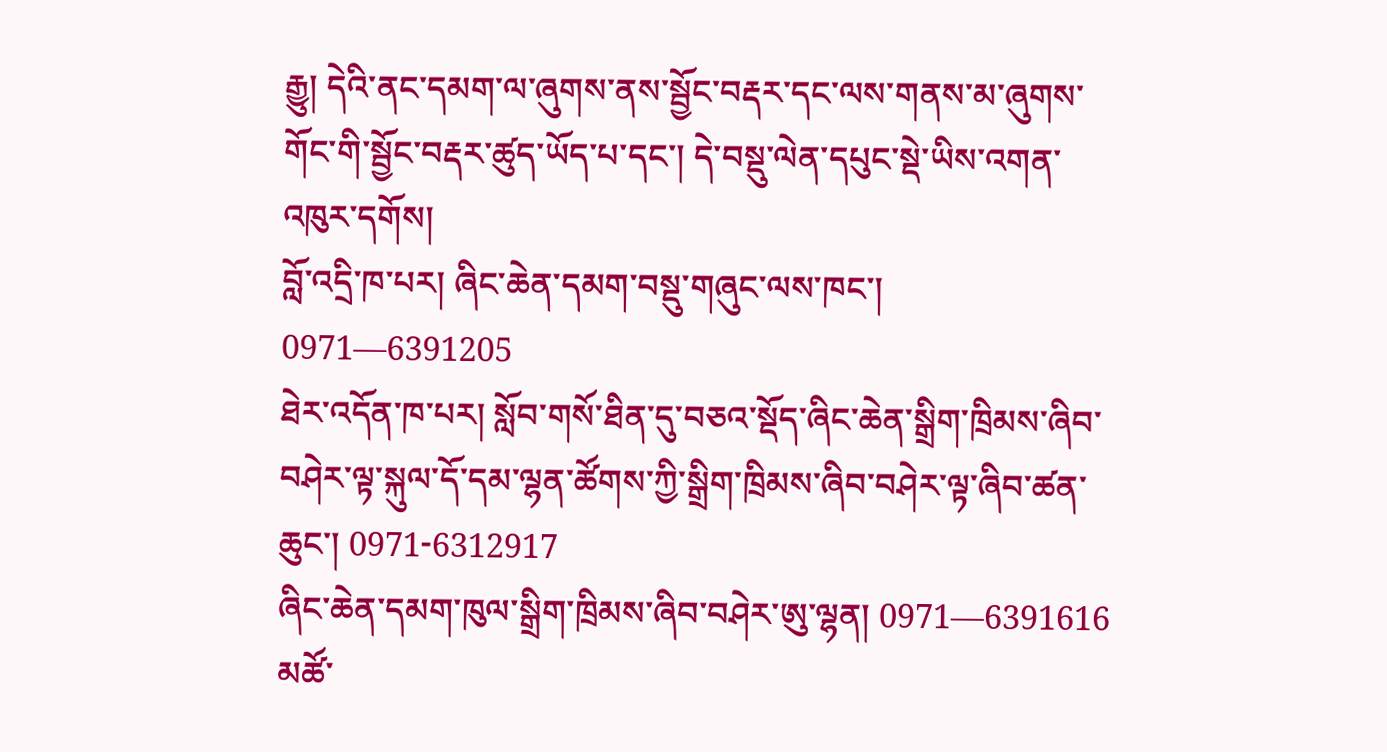རྒྱུ། དེའི་ནང་དམག་ལ་ཞུགས་ནས་སྦྱོང་བརྡར་དང་ལས་གནས་མ་ཞུགས་གོང་གི་སྦྱོང་བརྡར་ཚུད་ཡོད་པ་དང་། དེ་བསྡུ་ལེན་དཔུང་སྡེ་ཡིས་འགན་འཁུར་དགོས།
བློ་འདྲི་ཁ་པར། ཞིང་ཆེན་དམག་བསྡུ་གཞུང་ལས་ཁང་། 0971—6391205
ཐེར་འདོན་ཁ་པར། སློབ་གསོ་ཐིན་དུ་བཅའ་སྡོད་ཞིང་ཆེན་སྒྲིག་ཁྲིམས་ཞིབ་བཤེར་ལྟ་སྐུལ་དོ་དམ་ལྷན་ཚོགས་ཀྱི་སྒྲིག་ཁྲིམས་ཞིབ་བཤེར་ལྟ་ཞིབ་ཚན་ཆུང་། 0971-6312917
ཞིང་ཆེན་དམག་ཁུལ་སྒྲིག་ཁྲིམས་ཞིབ་བཤེར་ཨུ་ལྷན། 0971—6391616
མཚོ་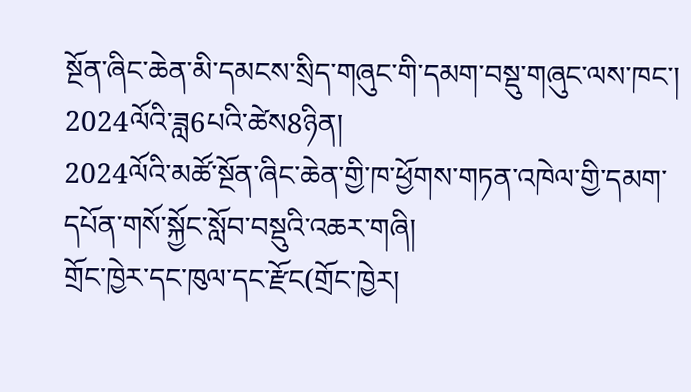སྔོན་ཞིང་ཆེན་མི་དམངས་སྲིད་གཞུང་གི་དམག་བསྡུ་གཞུང་ལས་ཁང་།
2024ལོའི་ཟླ6པའི་ཚེས8ཉིན།
2024ལོའི་མཚོ་སྔོན་ཞིང་ཆེན་གྱི་ཁ་ཕྱོགས་གཏན་འཁེལ་གྱི་དམག་དཔོན་གསོ་སྐྱོང་སློབ་བསྡུའི་འཆར་གཞི།
གྲོང་ཁྱེར་དང་ཁུལ་དང་རྫོང(གྲོང་ཁྱེར།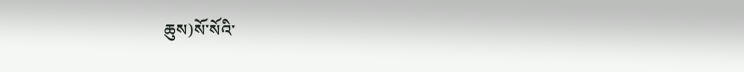ཆུས)སོ་སོའི་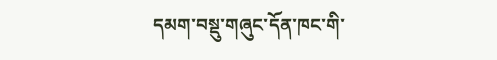དམག་བསྡུ་གཞུང་དོན་ཁང་གི་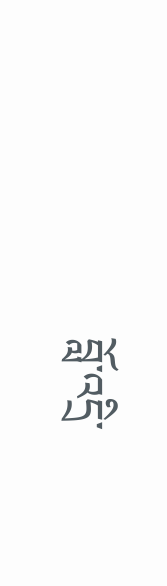བློ་འདྲི་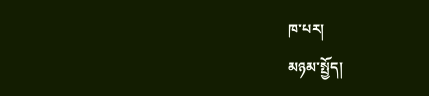ཁ་པར།
མཉམ་སྤྱོད།